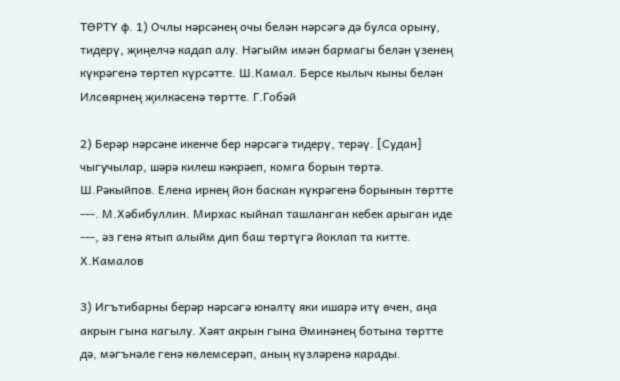ТӨРТҮ ф. 1) Очлы нәрсәнең очы белән нәрсәгә дә булса орыну, тидерү, җиңелчә кадап алу. Нәгыйм имән бармагы белән үзенең күкрәгенә төртеп күрсәтте. Ш.Камал. Берсе кылыч кыны белән Илсөярнең җилкәсенә төртте. Г.Гобәй

2) Берәр нәрсәне икенче бер нәрсәгә тидерү, терәү. [Судан] чыгучылар, шәрә килеш кәкрәеп, комга борын төртә. Ш.Рәкыйпов. Елена ирнең йон баскан күкрәгенә борынын төртте ---. М.Хәбибуллин. Мирхас кыйнап ташланган кебек арыган иде ---, әз генә ятып алыйм дип баш төртүгә йоклап та китте. Х.Камалов

3) Игътибарны берәр нәрсәгә юнәлтү яки ишарә итү өчен, аңа акрын гына кагылу. Хәят акрын гына Әминәнең ботына төртте дә, мәгънәле генә көлемсерәп, аның күзләренә карады.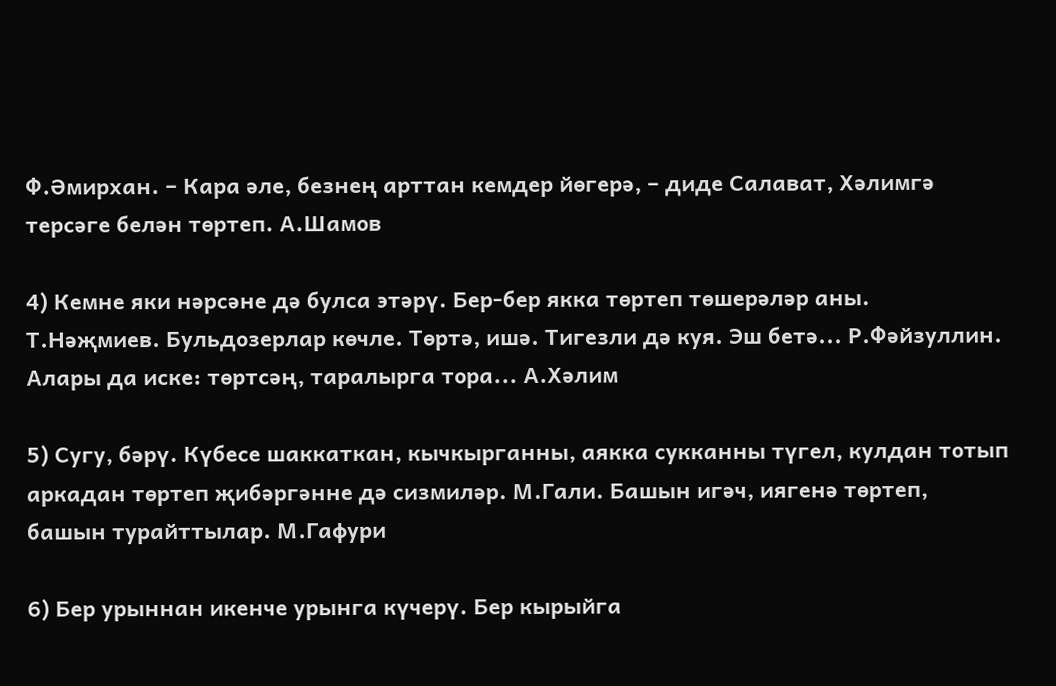Ф.Әмирхан. – Кара әле, безнең арттан кемдер йөгерә, – диде Салават, Хәлимгә терсәге белән төртеп. А.Шамов

4) Кемне яки нәрсәне дә булса этәрү. Бер-бер якка төртеп төшерәләр аны. Т.Нәҗмиев. Бульдозерлар көчле. Төртә, ишә. Тигезли дә куя. Эш бетә... Р.Фәйзуллин. Алары да иске: төртсәң, таралырга тора... А.Хәлим

5) Сугу, бәрү. Күбесе шаккаткан, кычкырганны, аякка сукканны түгел, кулдан тотып аркадан төртеп җибәргәнне дә сизмиләр. М.Гали. Башын игәч, иягенә төртеп, башын турайттылар. М.Гафури

6) Бер урыннан икенче урынга күчерү. Бер кырыйга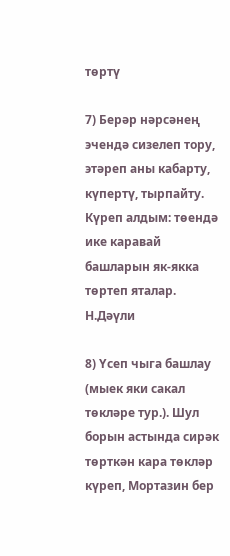төртү

7) Берәр нәрсәнең эчендә сизелеп тору, этәреп аны кабарту, күпертү, тырпайту. Күреп алдым: төендә ике каравай башларын як-якка төртеп яталар. Н.Дәүли

8) Үсеп чыга башлау (мыек яки сакал төкләре тур.). Шул борын астында сирәк төрткән кара төкләр күреп, Мортазин бер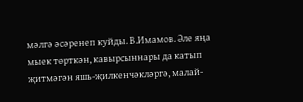мәлгә әсәренеп куйды. В.Имамов. Әле яңа мыек төрткән, кавырсыннары да катып җитмәгән яшь-җилкенчәкләргә, малай-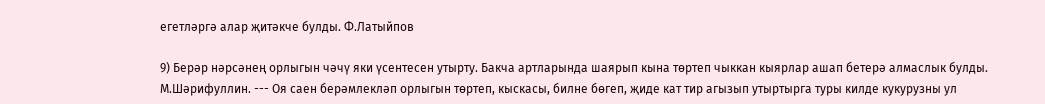егетләргә алар җитәкче булды. Ф.Латыйпов

9) Берәр нәрсәнең орлыгын чәчү яки үсентесен утырту. Бакча артларында шаярып кына төртеп чыккан кыярлар ашап бетерә алмаслык булды. М.Шәрифуллин. --- Оя саен берәмлекләп орлыгын төртеп, кыскасы, билне бөгеп, җиде кат тир агызып утыртырга туры килде кукурузны ул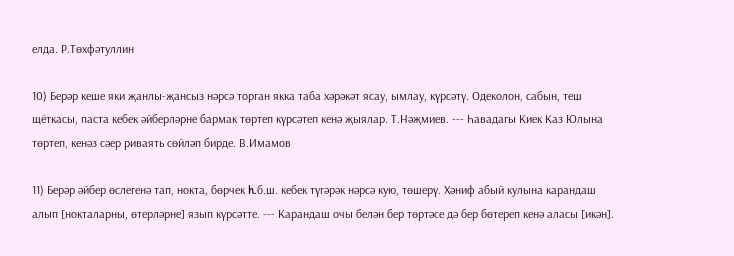елда. Р.Төхфәтуллин

10) Берәр кеше яки җанлы-җансыз нәрсә торган якка таба хәрәкәт ясау, ымлау, күрсәтү. Одеколон, сабын, теш щёткасы, паста кебек әйберләрне бармак төртеп күрсәтеп кенә җыялар. Т.Нәҗмиев. --- Һавадагы Киек Каз Юлына төртеп, кенәз сәер риваять сөйләп бирде. В.Имамов

11) Берәр әйбер өслегенә тап, нокта, бөрчек h.б.ш. кебек түгәрәк нәрсә кую, төшерү. Хәниф абый кулына карандаш алып [нокталарны, өтерләрне] язып күрсәтте. --- Карандаш очы белән бер төртәсе дә бер бөтереп кенә аласы [икән].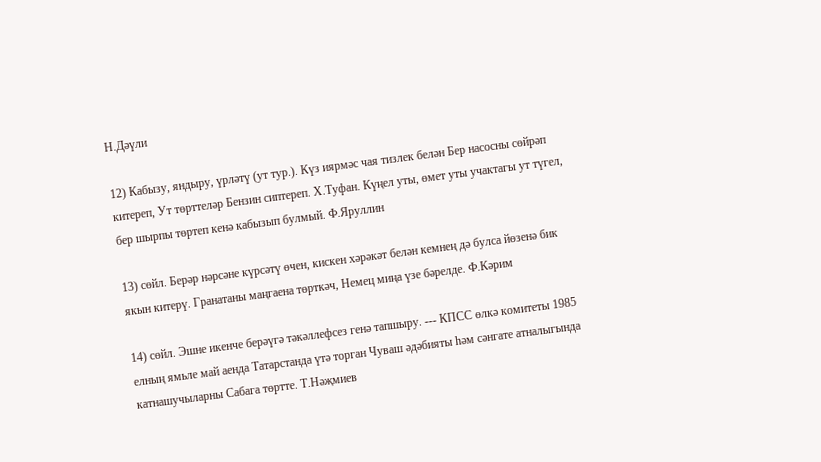Н.Дәүли

12) Кабызу, яндыру, үрләтү (ут тур.). Күз иярмәс чая тизлек белән Бер насосны сөйрәп китереп, Ут төрттеләр Бензин сиптереп. Х.Туфан. Күңел уты, өмет уты учактагы ут түгел, бер шырпы төртеп кенә кабызып булмый. Ф.Яруллин

13) сөйл. Берәр нәрсәне күрсәтү өчен, кискен хәрәкәт белән кемнең дә булса йөзенә бик якын китерү. Гранатаны маңгаена төрткәч, Немец миңа үзе бәрелде. Ф.Кәрим

14) сөйл. Эшне икенче берәүгә тәкәллефсез генә тапшыру. --- КПСС өлкә комитеты 1985 елның ямьле май аенда Татарстанда үтә торган Чуваш әдәбияты һәм сәнгате атналыгында катнашучыларны Сабага төртте. Т.Нәҗмиев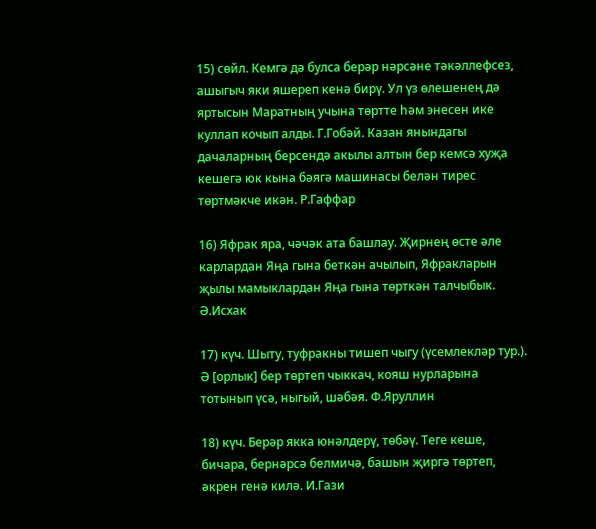15) сөйл. Кемгә дә булса берәр нәрсәне тәкәллефсез, ашыгыч яки яшереп кенә бирү. Ул үз өлешенең дә яртысын Маратның учына төртте һәм энесен ике куллап кочып алды. Г.Гобәй. Казан янындагы дачаларның берсендә акылы алтын бер кемсә хуҗа кешегә юк кына бәягә машинасы белән тирес төртмәкче икән. Р.Гаффар

16) Яфрак яра, чәчәк ата башлау. Җирнең өсте әле карлардан Яңа гына беткән ачылып, Яфракларын җылы мамыклардан Яңа гына төрткән талчыбык. Ә.Исхак

17) күч. Шыту, туфракны тишеп чыгу (үсемлекләр тур.). Ә [орлык] бер төртеп чыккач, кояш нурларына тотынып үсә, ныгый, шәбәя. Ф.Яруллин

18) күч. Берәр якка юнәлдерү, төбәү. Теге кеше, бичара, бернәрсә белмичә, башын җиргә төртеп, әкрен генә килә. И.Гази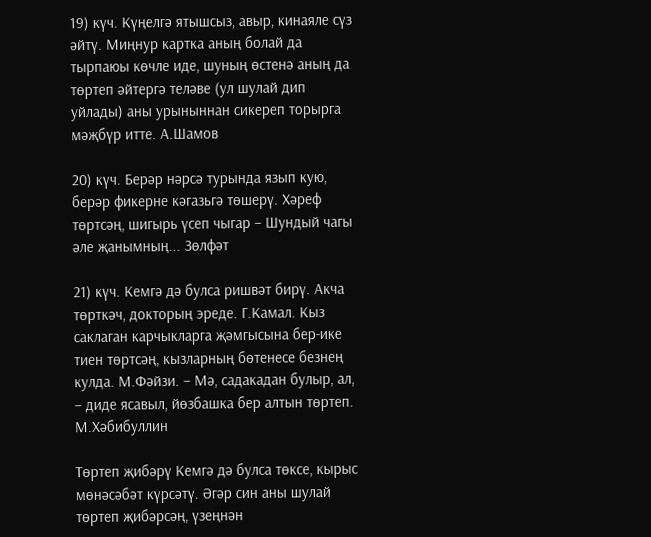19) күч. Күңелгә ятышсыз, авыр, кинаяле сүз әйтү. Миңнур картка аның болай да тырпаюы көчле иде, шуның өстенә аның да төртеп әйтергә теләве (ул шулай дип уйлады) аны урыныннан сикереп торырга мәҗбүр итте. А.Шамов

20) күч. Берәр нәрсә турында язып кую, берәр фикерне кәгазьгә төшерү. Хәреф төртсәң, шигырь үсеп чыгар – Шундый чагы әле җанымның... Зөлфәт

21) күч. Кемгә дә булса ришвәт бирү. Акча төрткәч, докторың эреде. Г.Камал. Кыз саклаган карчыкларга җәмгысына бер-ике тиен төртсәң, кызларның бөтенесе безнең кулда. М.Фәйзи. – Мә, садакадан булыр, ал, – диде ясавыл, йөзбашка бер алтын төртеп. М.Хәбибуллин

Төртеп җибәрү Кемгә дә булса төксе, кырыс мөнәсәбәт күрсәтү. Әгәр син аны шулай төртеп җибәрсәң, үзеңнән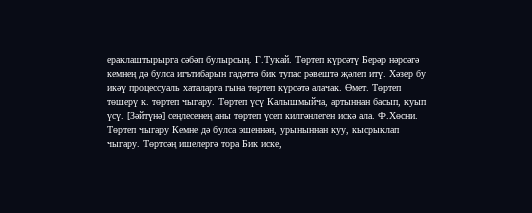ераклаштырырга сәбәп булырсың. Г.Тукай. Төртеп күрсәтү Берәр нәрсәгә кемнең дә булса игътибарын гадәттә бик тупас рәвештә җәлеп итү. Хәзер бу икәү процессуаль хаталарга гына төртеп күрсәтә алачак. Өмет. Төртеп төшерү к. төртеп чыгару. Төртеп үсү Калышмыйча, артыннан басып, куып үсү. [Зәйтүнә] сеңлесенең аны төртеп үсеп килгәнлеген искә ала. Ф.Хөсни. Төртеп чыгару Кемне дә булса эшеннән, урыныннан куу, кысрыклап чыгару. Төртсәң ишелергә тора Бик иске,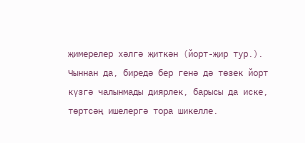җимерелер хәлгә җиткән (йорт-җир тур.). Чыннан да, биредә бер генә дә төзек йорт күзгә чалынмады диярлек, барысы да иске, төртсәң ишелергә тора шикелле.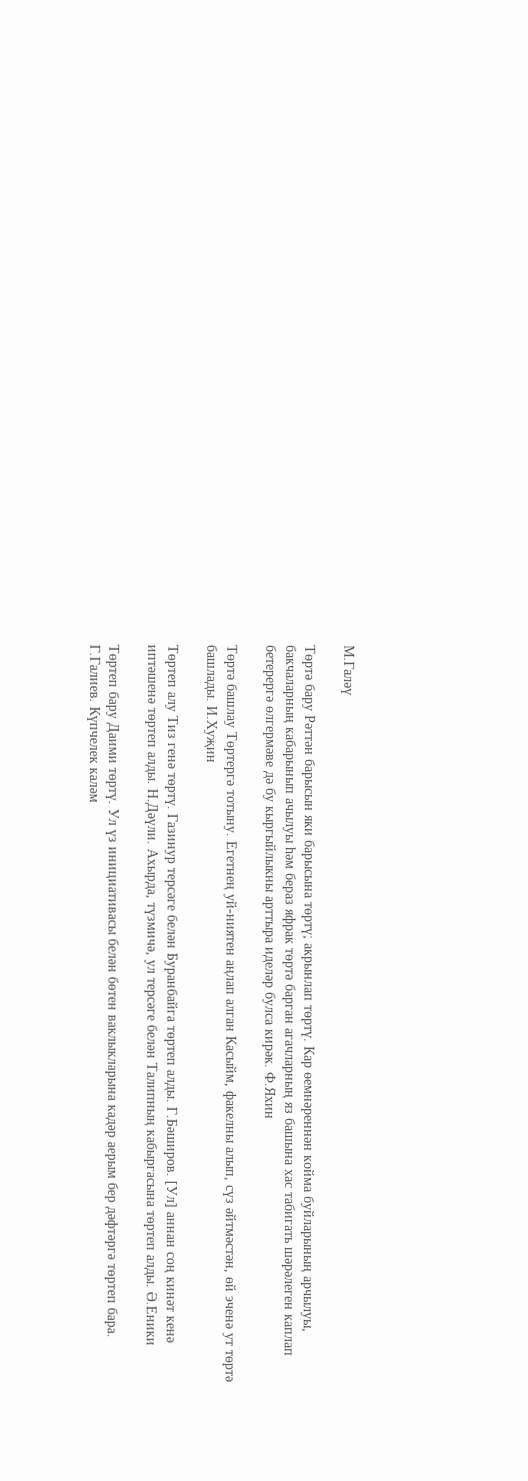М.Галәү

Төртә бару Рәттән барысын яки барысына төртү; акрынлап төртү. Кар өемнәреннән койма буйларының арчылуы, бакчаларның кабарынып ачылуы һәм бераз яфрак төртә барган агачларның яз башына хас табигать шәрәлеген каплап бетерергә өлгермәве дә бу кыргыйлыкны арттыра иделәр булса кирәк. Ф.Яхин

Төртә башлау Төртергә тотыну. Егетнең уй-ниятен аңлап алган Касыйм, факелны алып, сүз әйтмәстән, өй эченә ут төртә башлады. И.Хуҗин

Төртеп алу Тиз генә төртү. Газинур терсәге белән Буранбайга төртеп алды. Г.Бәширов. [Ул] аннан соң кинәт кенә иптәшенә төртеп алды. Н.Дәүли. Ахырда, түзмичә, ул терсәге белән Талипның кабыргасына төртеп алды. Ә.Еники

Төртеп бару Даими төртү. Ул үз инициативасы белән бөтен ваклыкларына кадәр аерым бер дәфтәргә төртеп бара. Г.Галиев. Күпчелек каләм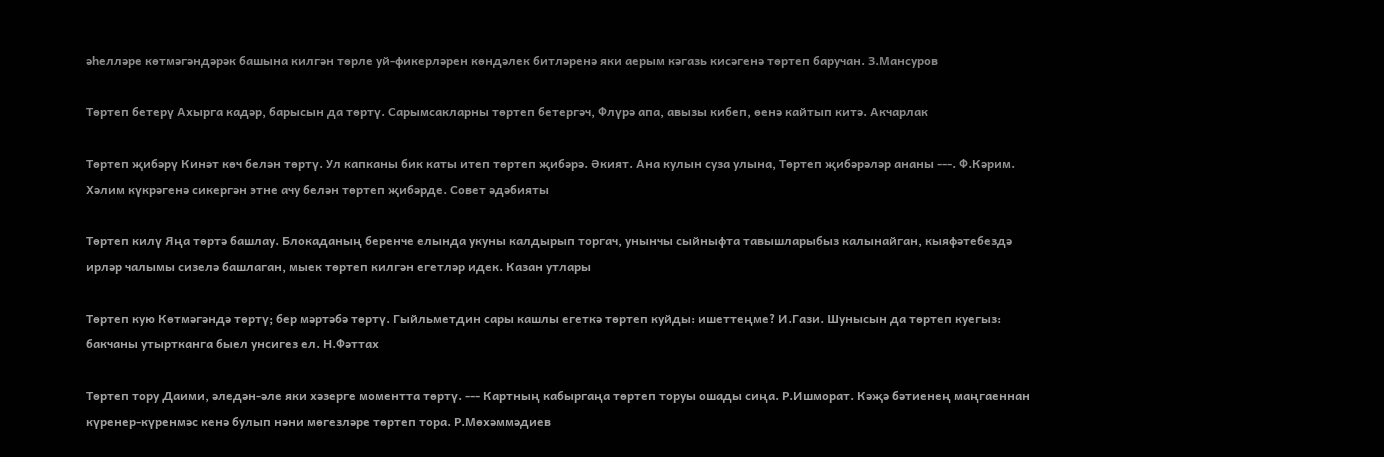әһелләре көтмәгәндәрәк башына килгән төрле уй-фикерләрен көндәлек битләренә яки аерым кәгазь кисәгенә төртеп баручан. З.Мансуров

Төртеп бетерү Ахырга кадәр, барысын да төртү. Сарымсакларны төртеп бетергәч, Флүрә апа, авызы кибеп, өенә кайтып китә. Акчарлак

Төртеп җибәрү Кинәт көч белән төртү. Ул капканы бик каты итеп төртеп җибәрә. Әкият. Ана кулын суза улына, Төртеп җибәрәләр ананы ---. Ф.Кәрим. Хәлим күкрәгенә сикергән этне ачу белән төртеп җибәрде. Совет әдәбияты

Төртеп килү Яңа төртә башлау. Блокаданың беренче елында укуны калдырып торгач, унынчы сыйныфта тавышларыбыз калынайган, кыяфәтебездә ирләр чалымы сизелә башлаган, мыек төртеп килгән егетләр идек. Казан утлары

Төртеп кую Көтмәгәндә төртү; бер мәртәбә төртү. Гыйльметдин сары кашлы егеткә төртеп куйды: ишеттеңме? И.Гази. Шунысын да төртеп куегыз: бакчаны утыртканга быел унсигез ел. Н.Фәттах

Төртеп тору Даими, әледән-әле яки хәзерге моментта төртү. --- Картның кабыргаңа төртеп торуы ошады сиңа. Р.Ишморат. Кәҗә бәтиенең маңгаеннан күренер-күренмәс кенә булып нәни мөгезләре төртеп тора. Р.Мөхәммәдиев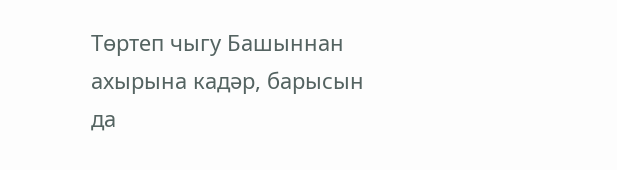Төртеп чыгу Башыннан ахырына кадәр, барысын да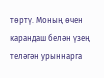төртү. Моның өчен карандаш белән үзең теләгән урыннарга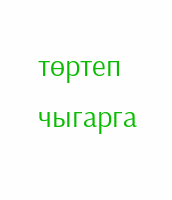төртеп чыгарга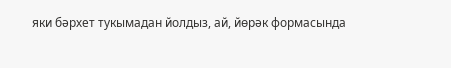яки бәрхет тукымадан йолдыз, ай, йөрәк формасында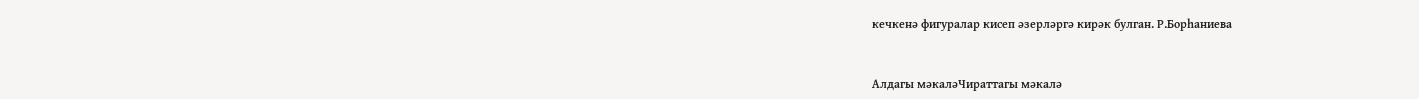кечкенә фигуралар кисеп әзерләргә кирәк булган. Р.Борһаниева



Алдагы мәкаләЧираттагы мәкалә